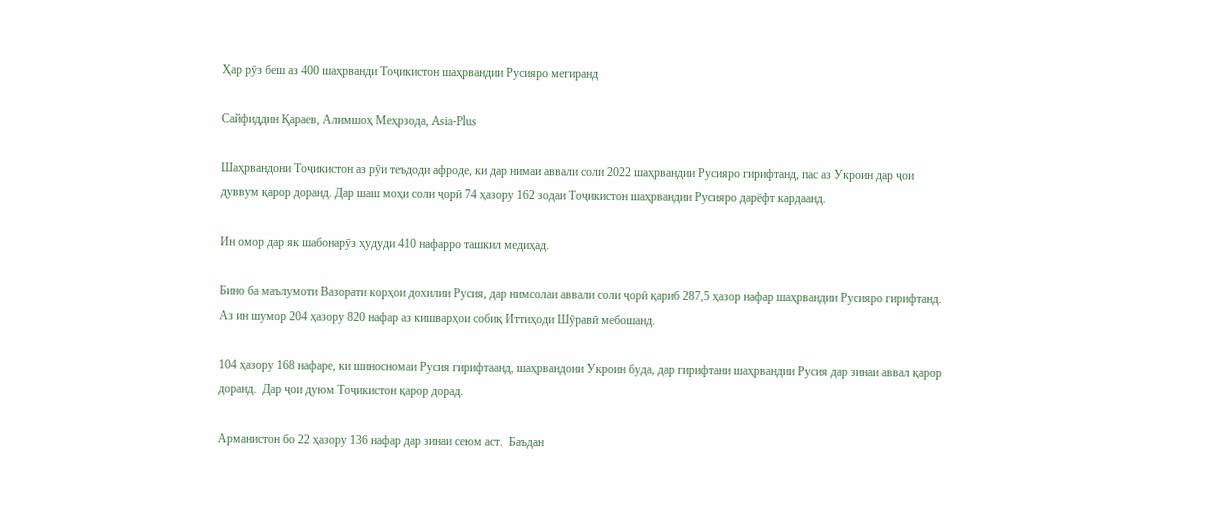Ҳар рӯз беш аз 400 шаҳрванди Тоҷикистон шаҳрвандии Русияро мегиранд

Сaйфиддин Қараев, Алимшоҳ Меҳрзода, Asia-Plus

Шаҳрвандони Тоҷикистон аз рӯи теъдоди афроде, ки дар нимаи аввали соли 2022 шаҳрвандии Русияро гирифтанд, пас аз Укроин дар ҷои дуввум қарор доранд. Дар шаш моҳи соли ҷорӣ 74 ҳазору 162 зодаи Тоҷикистон шаҳрвандии Русияро дарёфт кардаанд.

Ин омор дар як шабонарӯз ҳудуди 410 нафарро ташкил медиҳад.

Бино ба маълумоти Вазорати корҳои дохилии Русия, дар нимсолаи аввали соли ҷорӣ қариб 287,5 ҳазор нафар шаҳрвандии Русияро гирифтанд. Аз ин шумор 204 ҳазору 820 нафар аз кишварҳои собиқ Иттиҳоди Шӯравӣ мебошанд.

104 ҳазору 168 нафаре, ки шиносномаи Русия гирифтаанд, шаҳрвандони Укроин буда, дар гирифтани шаҳрвандии Русия дар зинаи аввал қарор доранд.  Дар ҷои дуюм Тоҷикистон қарор дорад.

Арманистон бо 22 ҳазору 136 нафар дар зинаи сеюм аст.  Баъдан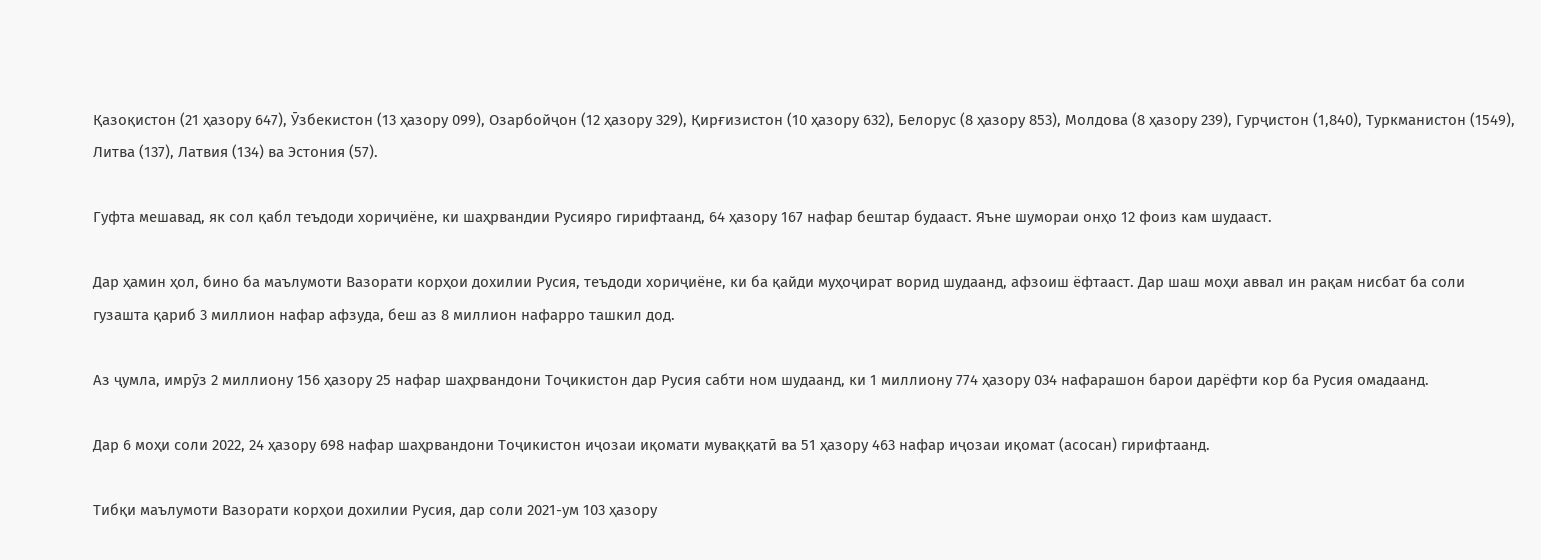Қазоқистон (21 ҳазору 647), Ӯзбекистон (13 ҳазору 099), Озарбойҷон (12 ҳазору 329), Қирғизистон (10 ҳазору 632), Белорус (8 ҳазору 853), Молдова (8 ҳазору 239), Гурҷистон (1,840), Туркманистон (1549), Литва (137), Латвия (134) ва Эстония (57).

Гуфта мешавад, як сол қабл теъдоди хориҷиёне, ки шаҳрвандии Русияро гирифтаанд, 64 ҳазору 167 нафар бештар будааст. Яъне шумораи онҳо 12 фоиз кам шудааст.

Дар ҳамин ҳол, бино ба маълумоти Вазорати корҳои дохилии Русия, теъдоди хориҷиёне, ки ба қайди муҳоҷират ворид шудаанд, афзоиш ёфтааст. Дар шаш моҳи аввал ин рақам нисбат ба соли гузашта қариб 3 миллион нафар афзуда, беш аз 8 миллион нафарро ташкил дод.

Аз ҷумла, имрӯз 2 миллиону 156 ҳазору 25 нафар шаҳрвандони Тоҷикистон дар Русия сабти ном шудаанд, ки 1 миллиону 774 ҳазору 034 нафарашон барои дарёфти кор ба Русия омадаанд.

Дар 6 моҳи соли 2022, 24 ҳазору 698 нафар шаҳрвандони Тоҷикистон иҷозаи иқомати муваққатӣ ва 51 ҳазору 463 нафар иҷозаи иқомат (асосан) гирифтаанд.

Тибқи маълумоти Вазорати корҳои дохилии Русия, дар соли 2021-ум 103 ҳазору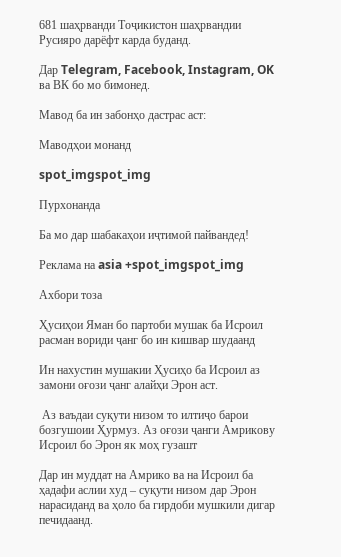681 шаҳрванди Тоҷикистон шаҳрвандии Русияро дарёфт карда буданд.

Дар Telegram, Facebook, Instagram, OK ва ВК бо мо бимонед.

Мавод ба ин забонҳо дастрас аст:

Маводҳои монанд

spot_imgspot_img

Пурхонанда

Ба мо дар шабакаҳои иҷтимоӣ пайвандед!

Реклама на asia +spot_imgspot_img

Ахбори тоза

Ҳусиҳои Яман бо партоби мушак ба Исроил расман вориди ҷанг бо ин кишвар шудаанд

Ин нахустин мушакии Ҳусиҳо ба Исроил аз замони оғози ҷанг алайҳи Эрон аст.

 Аз ваъдаи суқути низом то илтиҷо барои бозгушоии Ҳурмуз. Аз оғози ҷанги Амрикову Исроил бо Эрон як моҳ гузашт

Дар ин муддат на Амрико ва на Исроил ба ҳадафи аслии худ – суқути низом дар Эрон нарасиданд ва ҳоло ба гирдоби мушкили дигар печидаанд.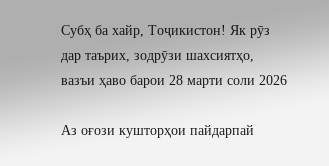Субҳ ба хайр, Тоҷикистон! Як рӯз дар таърих, зодрӯзи шахсиятҳо, вазъи ҳаво барои 28 марти соли 2026

Аз оғози кушторҳои пайдарпай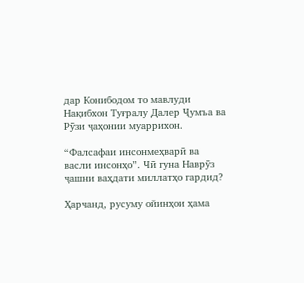дар Конибодом то мавлуди Нақибхон Туғралу Далер Ҷумъа ва Рӯзи ҷаҳонии муаррихон.

“Фалсафаи инсонмеҳварӣ ва васли инсонҳо”. Чӣ гуна Наврӯз ҷашни ваҳдати миллатҳо гардид?

Ҳарчанд, русуму ойинҳои ҳама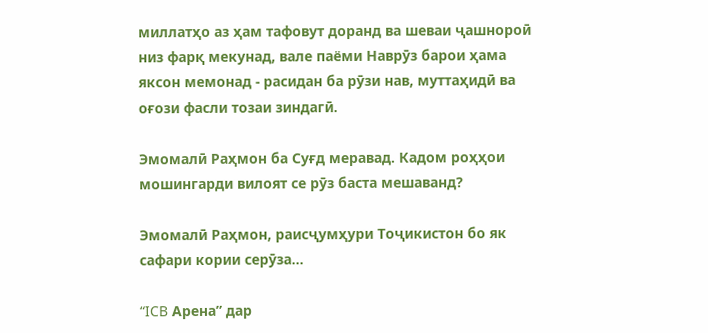миллатҳо аз ҳам тафовут доранд ва шеваи ҷашнороӣ низ фарқ мекунад, вале паёми Наврӯз барои ҳама яксон мемонад - расидан ба рӯзи нав, муттаҳидӣ ва оғози фасли тозаи зиндагӣ.

Эмомалӣ Раҳмон ба Суғд меравад. Кадом роҳҳои мошингарди вилоят се рӯз баста мешаванд?

Эмомалӣ Раҳмон, раисҷумҳури Тоҷикистон бо як сафари кории серӯза...

“ICB Арена” дар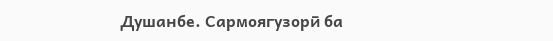Душанбе. Сармоягузорӣ ба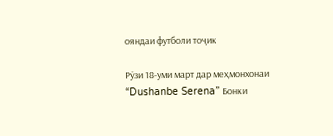ояндаи футболи тоҷик

Рӯзи 18-уми март дар меҳмонхонаи “Dushanbe Serena” Бонки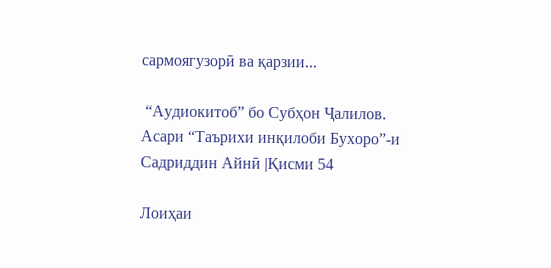сармоягузорӣ ва қарзии...

 “Аудиокитоб” бо Субҳон Ҷалилов. Асари “Таърихи инқилоби Бухоро”-и Садриддин Айнӣ |Қисми 54

Лоиҳаи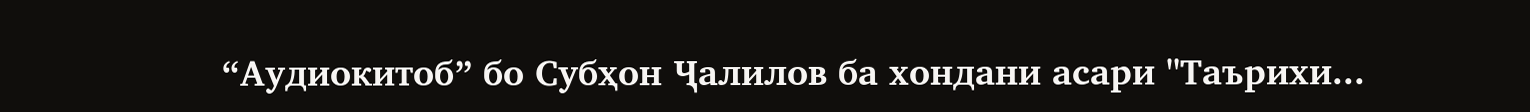“Аудиокитоб” бо Субҳон Ҷалилов ба хондани асари "Таърихи...